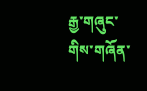རྒྱ་གཞུང་གིས་གཞོན་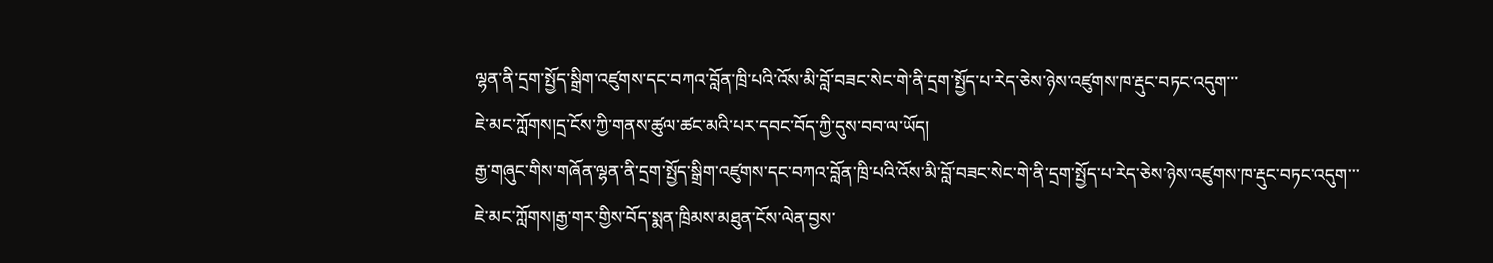ལྷན་ནི་དྲག་སྤྱོད་སྒྲིག་འཛུགས་དང་བཀའ་བློན་ཁྲི་པའི་འོས་མི་བློ་བཟང་སེང་གེ་ནི་དྲག་སྤྱོད་པ་རེད་ཅེས་ཉེས་འཛུགས་ཁ་རྡུང་བཏང་འདུག་་་
ཇེ་མང་ཀློགས།དྲ་ངོས་ཀྱི་གནས་ཚུལ་ཚང་མའི་པར་དབང་བོད་ཀྱི་དུས་བབ་ལ་ཡོད།
རྒྱ་གཞུང་གིས་གཞོན་ལྷན་ནི་དྲག་སྤྱོད་སྒྲིག་འཛུགས་དང་བཀའ་བློན་ཁྲི་པའི་འོས་མི་བློ་བཟང་སེང་གེ་ནི་དྲག་སྤྱོད་པ་རེད་ཅེས་ཉེས་འཛུགས་ཁ་རྡུང་བཏང་འདུག་་་
ཇེ་མང་ཀློགས།རྒྱ་གར་གྱིས་བོད་སྨན་ཁྲིམས་མཐུན་ངོས་ལེན་བྱས་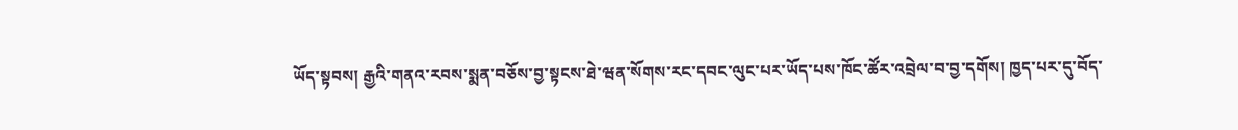ཡོད་སྟབས། རྒྱའི་གནའ་རབས་སྨན་བཅོས་བྱ་སྟངས་ཐེ་ཝན་སོགས་རང་དབང་ལུང་པར་ཡོད་པས་ཁོང་ཚོར་འབྲེལ་བ་བྱ་དགོས། ཁྱད་པར་དུ་བོད་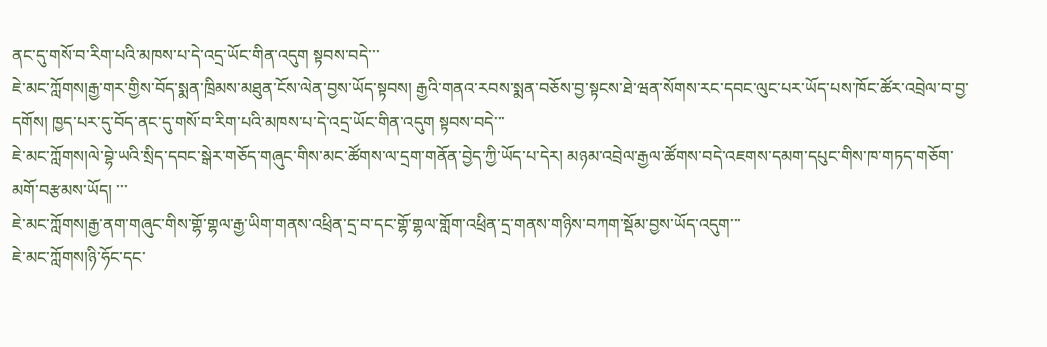ནང་དུ་གསོ་བ་རིག་པའི་མཁས་པ་དེ་འདྲ་ཡོང་གིན་འདུག སྟབས་བདེ་་་
ཇེ་མང་ཀློགས།རྒྱ་གར་གྱིས་བོད་སྨན་ཁྲིམས་མཐུན་ངོས་ལེན་བྱས་ཡོད་སྟབས། རྒྱའི་གནའ་རབས་སྨན་བཅོས་བྱ་སྟངས་ཐེ་ཝན་སོགས་རང་དབང་ལུང་པར་ཡོད་པས་ཁོང་ཚོར་འབྲེལ་བ་བྱ་དགོས། ཁྱད་པར་དུ་བོད་ནང་དུ་གསོ་བ་རིག་པའི་མཁས་པ་དེ་འདྲ་ཡོང་གིན་འདུག སྟབས་བདེ་་་
ཇེ་མང་ཀློགས།ལེ་བྷེ་ཡའི་སྲིད་དབང་སྒེར་གཅོད་གཞུང་གིས་མང་ཚོགས་ལ་དྲག་གནོན་བྱེད་ཀྱི་ཡོད་པ་དེར། མཉམ་འབྲེལ་རྒྱལ་ཚོགས་བདེ་འཇགས་དམག་དཔུང་གིས་ཁ་གཏད་གཅོག་མགོ་བརྩམས་ཡོད། ་་་
ཇེ་མང་ཀློགས།རྒྱ་ནག་གཞུང་གིས་གྷོ་གྷལ་རྒྱ་ཡིག་གནས་འཕྲིན་དྲ་བ་དང་གྷོ་གྷལ་གློག་འཕྲིན་དྲ་གནས་གཉིས་བཀག་སྡོམ་བྱས་ཡོད་འདུག་་་
ཇེ་མང་ཀློགས།ཉི་ཧོང་དང་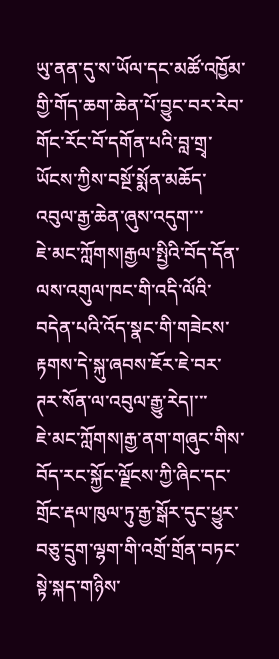ཡུ་ནན་དུ་ས་ཡོལ་དང་མཚོ་འཁྱོམ་གྱི་གོད་ཆག་ཆེན་པོ་བྱུང་བར་རེབ་གོང་རོང་བོ་དགོན་པའི་བླ་གྲྭ་ཡོངས་ཀྱིས་བསྔོ་སྨོན་མཆོད་འབུལ་རྒྱ་ཆེན་ཞུས་འདུག་་་
ཇེ་མང་ཀློགས།རྒྱལ་སྤྱིའི་བོད་དོན་ལས་འགུལ་ཁང་གི་འདི་ལོའི་བདེན་པའི་འོད་སྣང་གི་གཟེངས་རྟགས་དེ་སྐུ་ཞབས་ཇོར་ཇེ་བར་ཊར་སོན་ལ་འབུལ་རྒྱུ་རེད།་་་
ཇེ་མང་ཀློགས།རྒྱ་ནག་གཞུང་གིས་བོད་རང་སྐྱོང་ལྗོངས་ཀྱི་ཞིང་དང་གྲོང་རྡལ་ཁུལ་ཏུ་རྒྱ་སྒོར་དུང་ཕྱུར་བཅུ་དྲུག་ལྷག་གི་འགྲོ་གྲོན་བཏང་སྟེ་སྐད་གཉིས་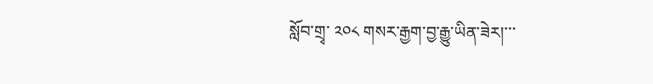སློབ་གྲྭ་ ༢༠༨ གསར་རྒྱག་བྱ་རྒྱུ་ཡིན་ཟེར།་་་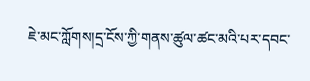ཇེ་མང་ཀློགས།དྲ་ངོས་ཀྱི་གནས་ཚུལ་ཚང་མའི་པར་དབང་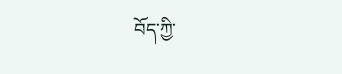བོད་ཀྱི་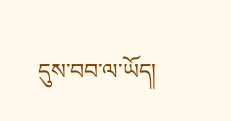དུས་བབ་ལ་ཡོད།